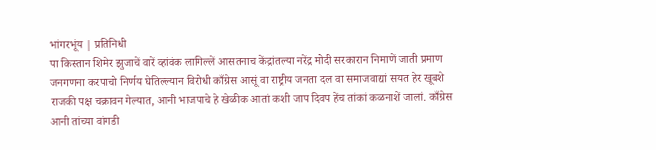भांगरभूंय | प्रतिनिधी
पा किस्तान शिमेर झुजाचें वारें व्हांवंक लागिल्लें आसतनाच केंद्रांतल्या नरेंद्र मोदी सरकारान निमाणें जाती प्रमाण जनगणना करपाचो निर्णय घेतिल्ल्यान विरोधी काँग्रेस आसूं वा राष्ट्रीय जनता दल वा समाजवाद्यां सयत हेर खूबशे राजकी पक्ष चक्रावन गेल्यात, आनी भाजपाचे हे खेळीक आतां कशी जाप दिवप हेंच तांकां कळनाशें जालां. काँग्रेस आनी तांच्या वांगडी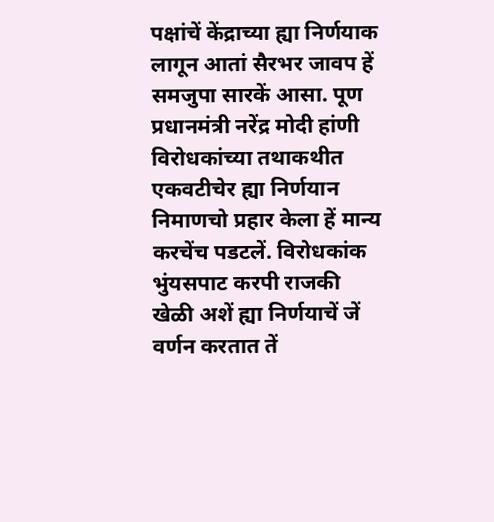पक्षांचें केंद्राच्या ह्या निर्णयाक लागून आतां सैरभर जावप हें समजुपा सारकें आसा. पूण प्रधानमंत्री नरेंद्र मोदी हांणी विरोधकांच्या तथाकथीत एकवटीचेर ह्या निर्णयान निमाणचो प्रहार केला हें मान्य करचेंच पडटलें. विरोधकांक भुंयसपाट करपी राजकी खेळी अशें ह्या निर्णयाचें जें वर्णन करतात तें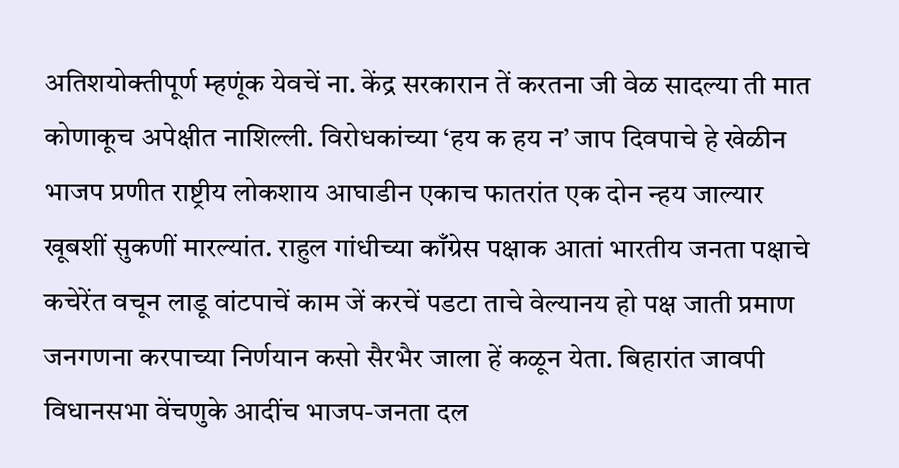अतिशयोक्तीपूर्ण म्हणूंक येवचें ना. केंद्र सरकारान तें करतना जी वेळ सादल्या ती मात कोणाकूच अपेक्षीत नाशिल्ली. विरोधकांच्या ‘हय क हय न’ जाप दिवपाचे हे खेळीन भाजप प्रणीत राष्ट्रीय लोकशाय आघाडीन एकाच फातरांत एक दोन न्हय जाल्यार खूबशीं सुकणीं मारल्यांत. राहुल गांधीच्या काँग्रेस पक्षाक आतां भारतीय जनता पक्षाचे कचेरेंत वचून लाडू वांटपाचें काम जें करचें पडटा ताचे वेल्यानय हो पक्ष जाती प्रमाण जनगणना करपाच्या निर्णयान कसो सैरभैर जाला हें कळून येता. बिहारांत जावपी विधानसभा वेंचणुके आदींच भाजप-जनता दल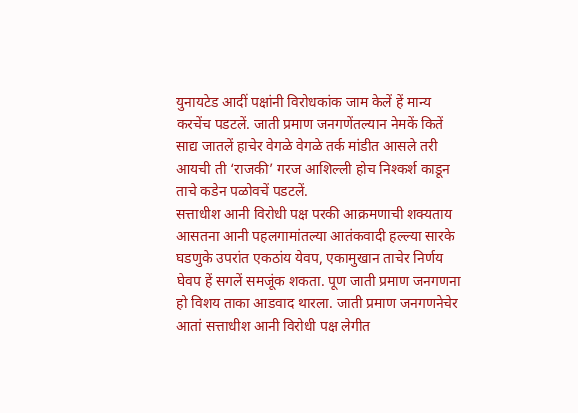युनायटेड आदीं पक्षांनी विरोधकांक जाम केलें हें मान्य करचेंच पडटलें. जाती प्रमाण जनगणेंतल्यान नेमकें कितें साद्य जातलें हाचेर वेगळे वेगळे तर्क मांडीत आसले तरी आयची ती ‘राजकी’ गरज आशिल्ली होच निश्कर्श काडून ताचे कडेन पळोवचें पडटलें.
सत्ताधीश आनी विरोधी पक्ष परकी आक्रमणाची शक्यताय आसतना आनी पहलगामांतल्या आतंकवादी हल्ल्या सारके घडणुके उपरांत एकठांय येवप, एकामुखान ताचेर निर्णय घेवप हें सगलें समजूंक शकता. पूण जाती प्रमाण जनगणना हो विशय ताका आडवाद थारला. जाती प्रमाण जनगणनेचेर आतां सत्ताधीश आनी विरोधी पक्ष लेगीत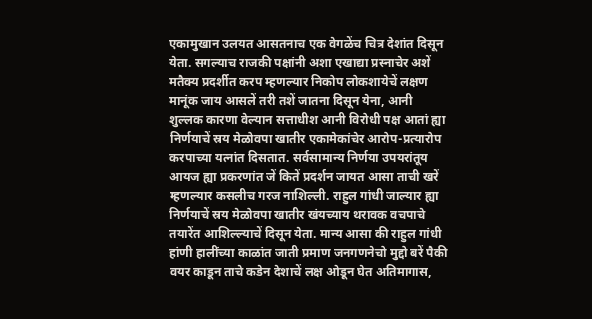एकामुखान उलयत आसतनाच एक वेगळेंच चित्र देशांत दिसून येता. सगल्याच राजकी पक्षांनी अशा एखाद्या प्रस्नाचेर अशें मतैक्य प्रदर्शीत करप म्हणल्यार निकोप लोकशायेचें लक्षण मानूंक जाय आसलें तरी तशें जातना दिसून येना, आनी शुल्लक कारणा वेल्यान सत्ताधीश आनी विरोधी पक्ष आतां ह्या निर्णयाचें स्रय मेळोवपा खातीर एकामेकांचेर आरोप-प्रत्यारोप करपाच्या यत्नांत दिसतात. सर्वसामान्य निर्णया उपयरांतूय आयज ह्या प्रकरणांत जें कितें प्रदर्शन जायत आसा ताची खरें म्हणल्यार कसलीच गरज नाशिल्ली. राहुल गांधी जाल्यार ह्या निर्णयाचें स्रय मेळोवपा खातीर खंयच्याय थरावक वचपाचे तयारेंत आशिल्ल्याचें दिसून येता. मान्य आसा की राहुल गांधी हांणी हालींच्या काळांत जाती प्रमाण जनगणनेचो मुद्दो बरें पैकी वयर काडून ताचे कडेन देशाचें लक्ष ओडून घेत अतिमागास,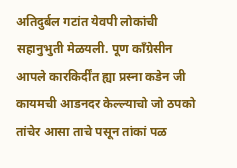अतिदुर्बल गटांत येवपी लोकांची सहानुभुती मेळयली. पूण काँग्रेसीन आपले कारकिर्दींत ह्या प्रस्ना कडेन जी कायमची आडनदर केल्ल्याचो जो ठपको तांचेर आसा ताचे पसून तांकां पळ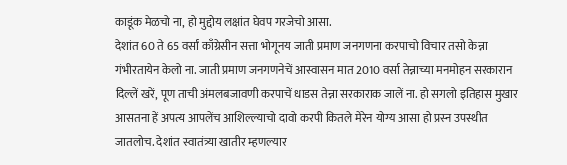काडूंक मेळचो ना, हो मुद्दोय लक्षांत घेवप गरजेचो आसा.
देशांत 60 ते 65 वर्सां काँग्रेसीन सत्ता भोगूनय जाती प्रमाण जनगणना करपाचो विचार तसो केन्ना गंभीरतायेन केलो ना. जाती प्रमाण जनगणनेचें आस्वासन मात 2010 वर्सा तेन्नाच्या मनमोहन सरकारान दिल्लें खरें, पूण ताची अंमलबजावणी करपाचें धाडस तेन्ना सरकाराक जालें ना. हो सगलो इतिहास मुखार आसतना हें अपत्य आपलेंच आशिल्ल्याचो दावो करपी कितले मेरेन योग्य आसा हो प्रस्न उपस्थीत जातलोच. देशांत स्वातंत्र्या खातीर म्हणल्यार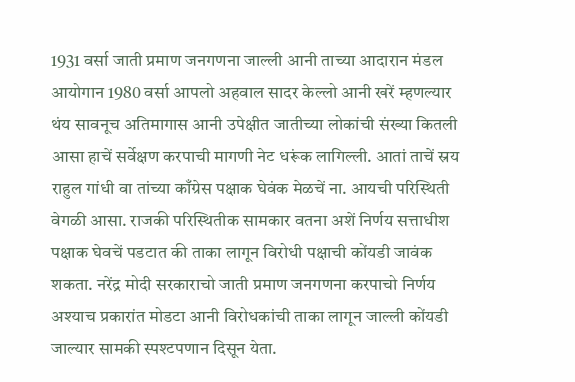1931 वर्सा जाती प्रमाण जनगणना जाल्ली आनी ताच्या आदारान मंडल आयोगान 1980 वर्सा आपलो अहवाल सादर केल्लो आनी खरें म्हणल्यार थंय सावनूच अतिमागास आनी उपेक्षीत जातीच्या लोकांची संख्या कितली आसा हाचें सर्वेक्षण करपाची मागणी नेट धरूंक लागिल्ली. आतां ताचें स्रय राहुल गांधी वा तांच्या काँग्रेस पक्षाक घेवंक मेळचें ना. आयची परिस्थिती वेगळी आसा. राजकी परिस्थितीक सामकार वतना अशें निर्णय सत्ताधीश पक्षाक घेवचें पडटात की ताका लागून विरोधी पक्षाची कोंयडी जावंक शकता. नरेंद्र मोदी सरकाराचो जाती प्रमाण जनगणना करपाचो निर्णय अश्याच प्रकारांत मोडटा आनी विरोधकांची ताका लागून जाल्ली कोंयडी जाल्यार सामकी स्पश्टपणान दिसून येता.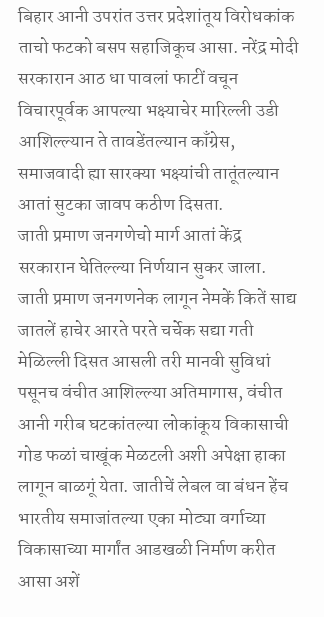बिहार आनी उपरांत उत्तर प्रदेशांतूय विरोधकांक ताचो फटको बसप सहाजिकूच आसा. नरेंद्र मोदी सरकारान आठ धा पावलां फाटीं वचून विचारपूर्वक आपल्या भक्ष्याचेर मारिल्ली उडी आशिल्ल्यान ते तावडेंतल्यान काँग्रेस, समाजवादी ह्या सारक्या भक्ष्यांची तातूंतल्यान आतां सुटका जावप कठीण दिसता.
जाती प्रमाण जनगणेचो मार्ग आतां केंद्र सरकारान घेतिल्ल्या निर्णयान सुकर जाला. जाती प्रमाण जनगणनेक लागून नेमकें कितें साद्य जातलें हाचेर आरते परते चर्चेक सद्या गती मेळिल्ली दिसत आसली तरी मानवी सुविधां पसूनच वंचीत आशिल्ल्या अतिमागास, वंचीत आनी गरीब घटकांतल्या लोकांकूय विकासाची गोड फळां चाखूंक मेळटली अशी अपेक्षा हाका लागून बाळगूं येता. जातीचें लेबल वा बंधन हेंच भारतीय समाजांतल्या एका मोट्या वर्गाच्या विकासाच्या मार्गांत आडखळी निर्माण करीत आसा अशें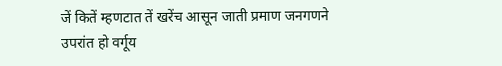जें कितें म्हणटात तें खरेंच आसून जाती प्रमाण जनगणने उपरांत हो वर्गूय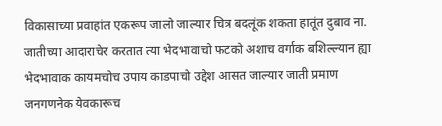विकासाच्या प्रवाहांत एकरूप जालो जाल्यार चित्र बदलूंक शकता हातूंत दुबाव ना. जातीच्या आदाराचेर करतात त्या भेदभावाचो फटको अशाच वर्गाक बशिल्ल्यान ह्या भेदभावाक कायमचोच उपाय काडपाचो उद्देश आसत जाल्यार जाती प्रमाण जनगणनेक येवकारूच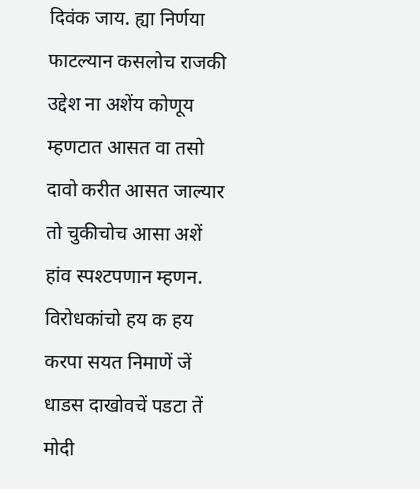दिवंक जाय. ह्या निर्णया फाटल्यान कसलोच राजकी उद्देश ना अशेंय कोणूय म्हणटात आसत वा तसो दावो करीत आसत जाल्यार तो चुकीचोच आसा अशें हांव स्पश्टपणान म्हणन. विरोधकांचो हय क हय करपा सयत निमाणें जें धाडस दाखोवचें पडटा तें मोदी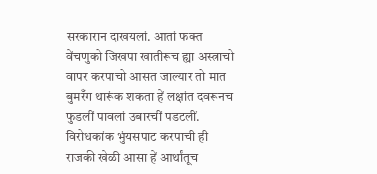सरकारान दाखयलां. आतां फक्त वेंचणुको जिखपा खातीरूच ह्या अस्त्राचो वापर करपाचो आसत जाल्यार तो मात बुमरँग थारूंक शकता हें लक्षांत दवरूनच फुडलीं पावलां उबारचीं पडटलीं. विरोधकांक भुंयसपाट करपाची ही राजकी खेळी आसा हें आर्थांतूच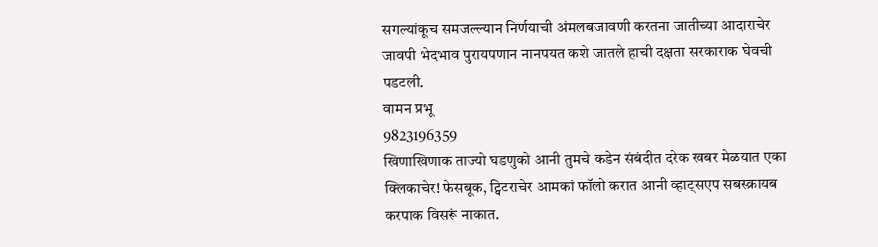सगल्यांकूच समजल्ल्यान निर्णयाची अंमलबजावणी करतना जातीच्या आदाराचेर जावपी भेदभाव पुरायपणान नानपयत कशे जातले हाची दक्षता सरकाराक घेवची पडटली.
वामन प्रभू
9823196359
खिणाखिणाक ताज्यो घडणुको आनी तुमचे कडेन संबंदीत दरेक खबर मेळयात एका क्लिकाचेर! फेसबूक, ट्विटराचेर आमकां फॉलो करात आनी व्हाट्सएप सबस्क्रायब करपाक विसरूं नाकात.